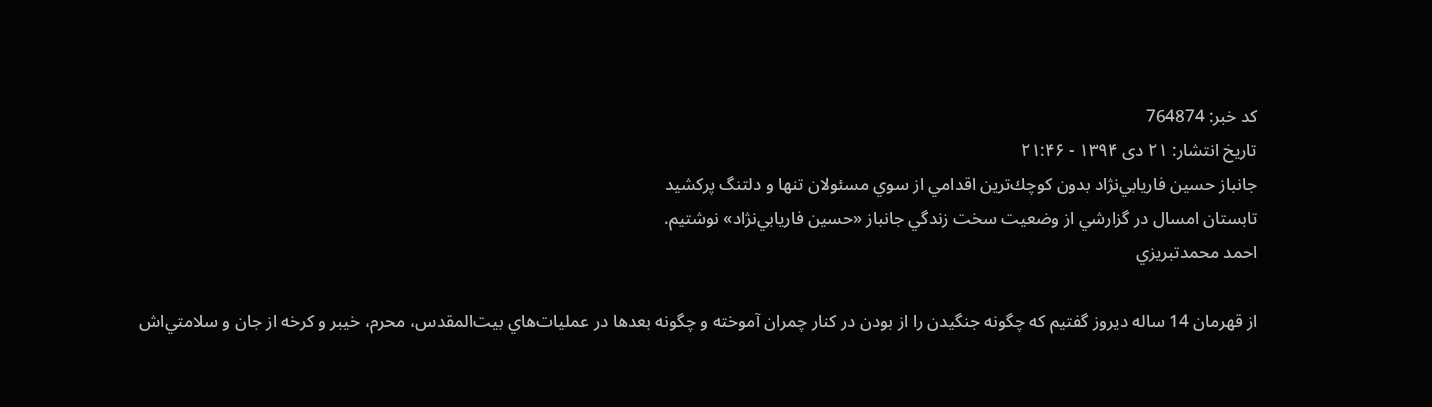کد خبر: 764874
تاریخ انتشار: ۲۱ دی ۱۳۹۴ - ۲۱:۴۶
جانباز حسين فاريابي‌نژاد بدون كوچك‌ترين اقدامي از سوي مسئولان تنها و دلتنگ پركشيد
تابستان امسال در گزارشي از وضعيت سخت زندگي جانباز «حسين فاريابي‌نژاد» نوشتيم.
احمد محمدتبريزي

از قهرمان 14 ساله ديروز گفتيم كه چگونه جنگيدن را از بودن در كنار چمران آموخته و چگونه بعدها در عمليات‌هاي بيت‌المقدس، محرم، خيبر و كرخه از جان و سلامتي‌اش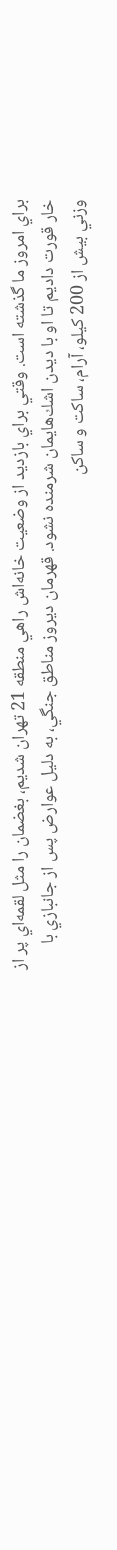براي امروز ما گذشته است. وقتي براي بازديد از وضعيت خانه‌اش راهي منطقه 21 تهران شديم، بغضمان را مثل لقمه‌اي پر از خار قورت داديم تا او با ديدن اشك‌هايمان شرمنده نشود. قهرمان ديروز مناطق جنگي، به دليل عوارض پس از جانبازي با وزني بيش از 200 كيلو، آرام، ساكت و ساكن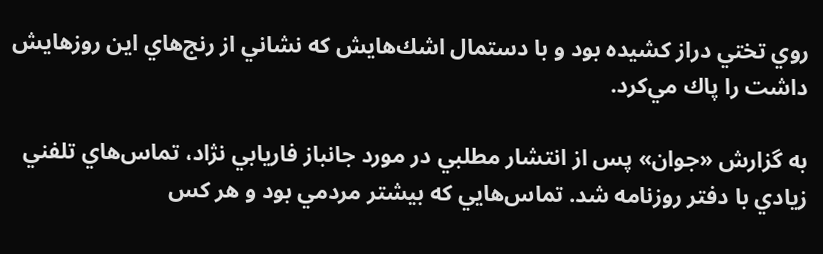روي تختي دراز كشيده بود و با دستمال اشك‌هايش كه نشاني از رنج‌هاي اين روزهايش داشت را پاك مي‌كرد.

به گزارش «جوان» پس از انتشار مطلبي در مورد جانباز فاريابي نژاد، تماس‌هاي تلفني زيادي با دفتر روزنامه شد. تماس‌هايي كه بيشتر مردمي بود و هر كس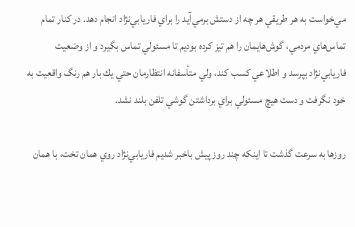مي‌خواست به هر طريقي هر چه از دستش برمي‌آيد را براي فاريابي‌نژاد انجام دهد. در كنار تمام تماس‌هاي مردمي، گوش‌هايمان را هم تيز كرده بوديم تا مسئولي تماس بگيرد و از وضعيت فاريابي‌نژاد بپرسد و اطلاعي كسب كند، ولي متأسفانه انتظار‌مان حتي يك بار هم رنگ واقعيت به خود نگرفت و دست هيچ مسئولي براي برداشتن گوشي تلفن بلند نشد.

روزها به سرعت گذشت تا اينكه چند روز پيش باخبر شديم فاريابي‌نژاد روي همان تخت، با همان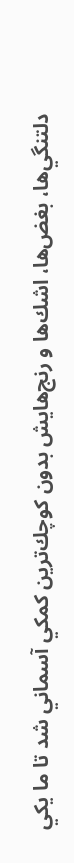دلتنگي‌ها، بغض‌ها، اشك‌ها و رنج‌هايش بدون كوچك‌ترين كمكي آسماني شد تا ما يكي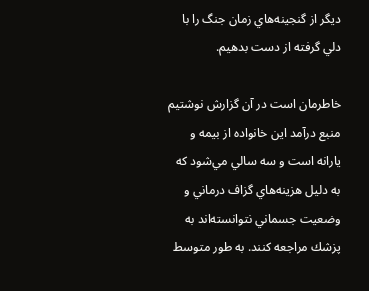ديگر از گنجينه‌هاي زمان جنگ را با دلي گرفته از دست بدهيم.

خاطرمان است در آن گزارش نوشتيم منبع درآمد اين خانواده از بيمه و يارانه است و سه سالي مي‌شود كه به دليل هزينه‌هاي گزاف درماني و وضعيت جسماني نتوانسته‌اند به پزشك مراجعه كنند. به طور متوسط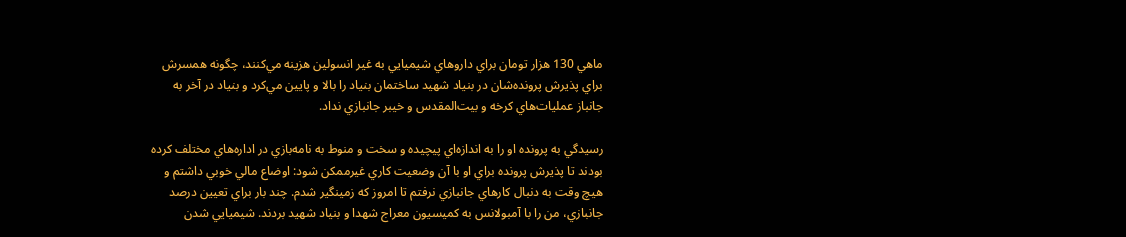ماهي 130 هزار تومان براي داروهاي شيميايي به غير انسولين هزينه مي‌كنند، چگونه همسرش براي پذيرش پرونده‌شان در بنياد شهيد ساختمان بنياد را بالا و پايين مي‌كرد و بنياد در آخر به جانباز عمليات‌هاي كرخه و بيت‌المقدس و خيبر جانبازي نداد.

رسيدگي به پرونده او را به اندازه‌اي پيچيده و سخت و منوط به نامه‌بازي در اداره‌هاي مختلف كرده بودند تا پذيرش پرونده براي او با آن وضعيت كاري غيرممكن شود: اوضاع مالي خوبي داشتم و هيچ وقت به دنبال كارهاي جانبازي نرفتم تا امروز كه زمينگير شدم. چند بار براي تعيين درصد جانبازي، من را با آمبولانس به كميسيون معراج شهدا و بنياد شهيد بردند. شيميايي شدن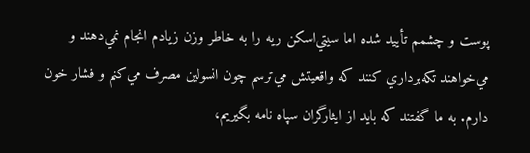پوست و چشمم تأييد شده اما سيتي‌اسكن ريه را به خاطر وزن زيادم انجام نمي‌دهند و مي‌خواهند تكه‌برداري كنند كه واقعيتش مي‌ترسم چون انسولين مصرف مي‌كنم و فشار خون دارم. به ما گفتند كه بايد از ايثارگران سپاه نامه بگيريم،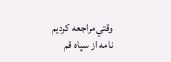وقتي‌مراجعه كرديم نامه از سپاه قم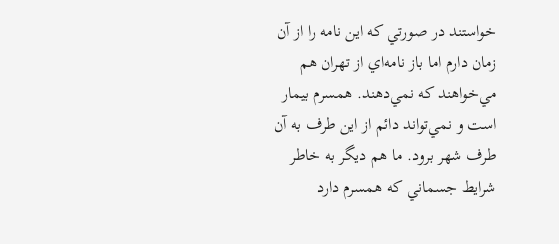خواستند در صورتي كه اين نامه را از آن زمان دارم اما باز نامه‌اي از تهران هم مي‌خواهند كه نمي‌دهند. همسرم بيمار است و نمي‌تواند دائم از اين طرف به آن طرف شهر برود. ما هم ديگر به خاطر شرايط جسماني كه همسرم دارد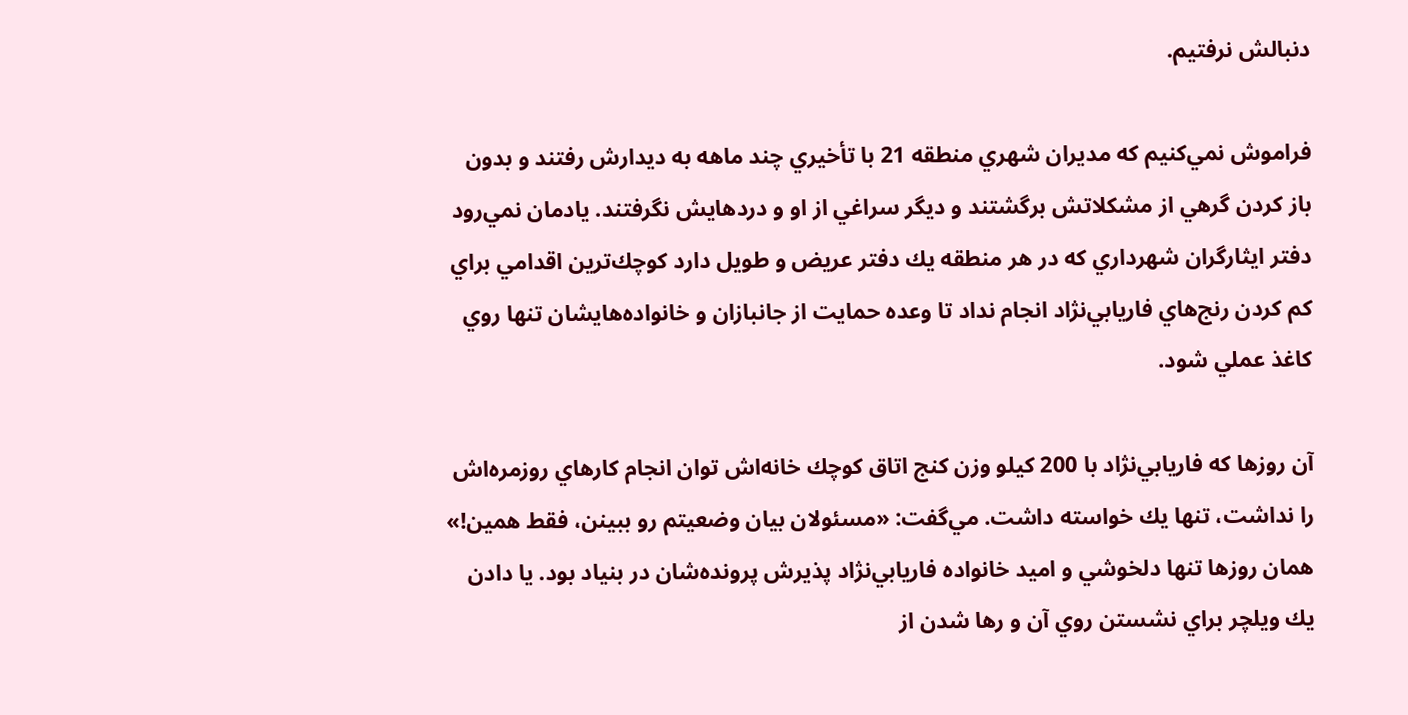دنبالش نرفتيم.

فراموش نمي‌كنيم كه مديران شهري منطقه 21 با تأخيري چند ماهه به ديدارش رفتند و بدون باز كردن گرهي از مشكلاتش برگشتند و ديگر سراغي از او و دردهايش نگرفتند. يادمان نمي‌رود دفتر ايثارگران شهرداري كه در هر منطقه يك دفتر عريض و طويل دارد كوچك‌ترين اقدامي براي كم كردن رنج‌هاي فاريابي‌نژاد انجام نداد تا وعده حمايت از جانبازان و خانواده‌هايشان تنها روي كاغذ عملي شود.

آن روزها كه فاريابي‌نژاد با 200 كيلو وزن كنج اتاق كوچك خانه‌اش توان انجام كارهاي روزمره‌اش را نداشت، تنها يك خواسته داشت. مي‌گفت: «مسئولان بيان وضعيتم رو ببينن، فقط همين!» همان روزها تنها دلخوشي و اميد خانواده فاريابي‌نژاد پذيرش پرونده‌شان در بنياد بود. يا دادن يك ويلچر براي نشستن روي آن و رها شدن از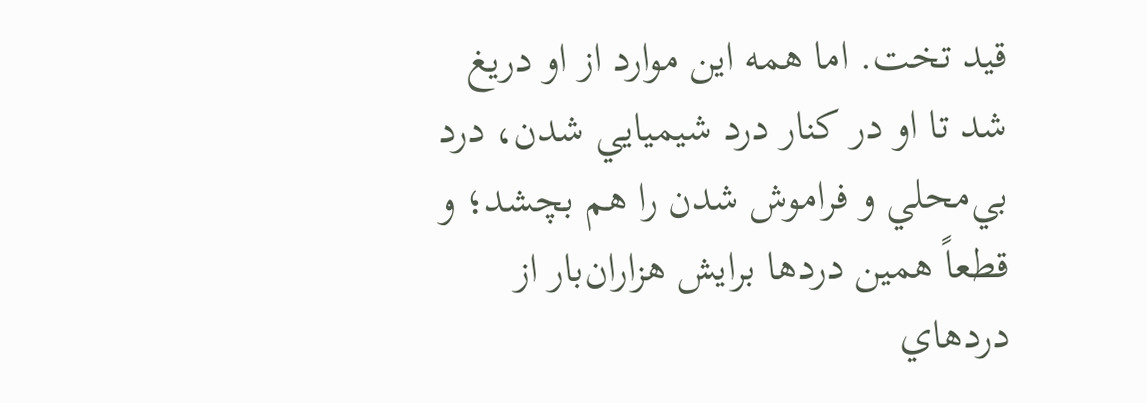قيد تخت. اما همه اين موارد از او دريغ شد تا او در كنار درد شيميايي شدن، درد بي‌محلي و فراموش شدن را هم بچشد؛ و قطعاً همين دردها برايش هزاران‌بار از درد‌هاي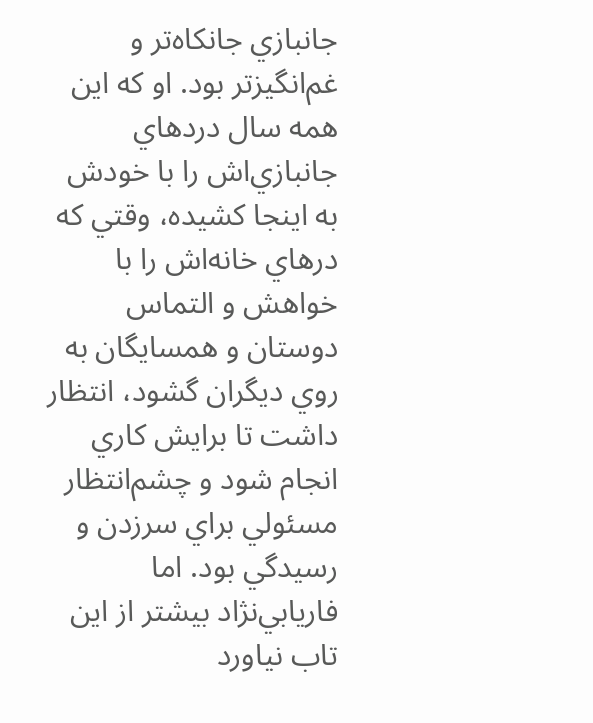جانبازي جانكاه‌تر و غم‌انگيز‌تر بود. او كه اين همه سال درد‌هاي جانبازي‌اش را با خودش به اينجا كشيده، وقتي كه درهاي خانه‌اش را با خواهش و التماس دوستان و همسايگان به روي ديگران گشود، انتظار داشت تا برايش كاري انجام شود و چشم‌انتظار مسئولي براي سرزدن و رسيدگي بود. اما فاريابي‌نژاد بيشتر از اين تاب نياورد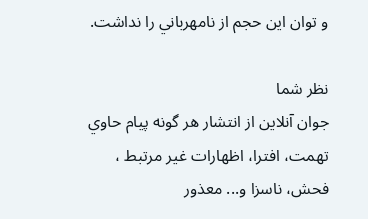و توان اين حجم از نامهرباني را نداشت.

نظر شما
جوان آنلاين از انتشار هر گونه پيام حاوي تهمت، افترا، اظهارات غير مرتبط ، فحش، ناسزا و... معذور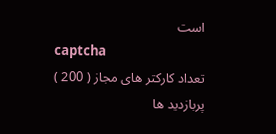است
captcha
تعداد کارکتر های مجاز ( 200 )
پربازدید ها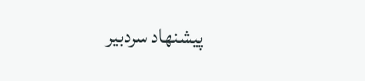پیشنهاد سردبیر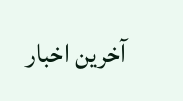آخرین اخبار